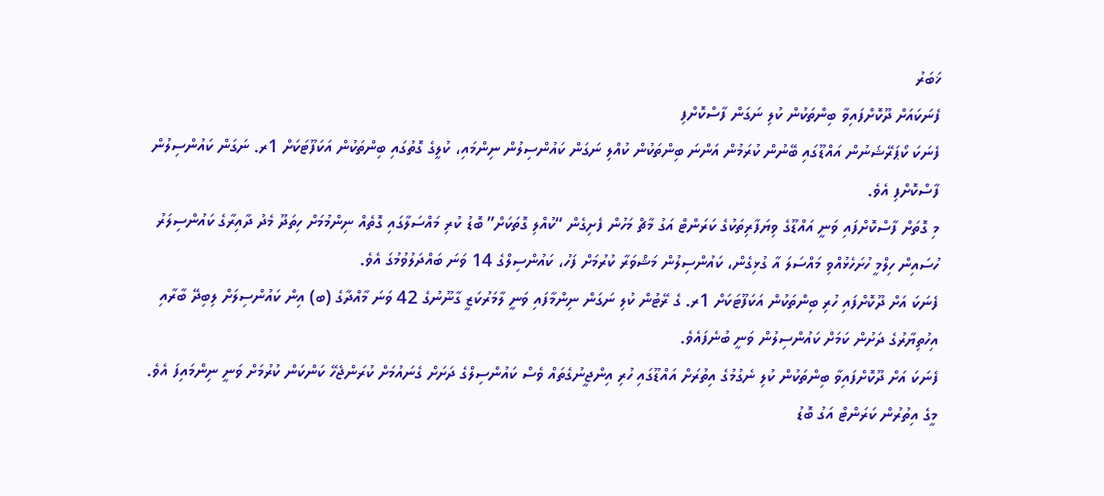ޚަބަރު
ފެނަކައަށް ދޫކޮށްފައިވާ ބިންތަކުން ކުލި ނަގަން ފާސްކޮށްފި
ފެނަކަ ކޯޕަރޭޝަނުން އައްޑޫގައި ބޭނުން ކުރަމުން އަންނަ ބިންތަކުން ކުއްލި ނަގަން ކައުންސިލުން ނިންމައި، ކުލީގެ ގޮތުގައި ބިންތަކުން އަކަފޫޓަކަށް 1ރ. ނަގަން ކައުންސިލުން ފާސްކޮށްފި އެވެ.
މި ގޮތަށް ފާސްކޮށްފައި ވަނީ އައްޑޫގެ ވިޔަފާރިތަކުގެ ކަރަންޓް އަގު މާޗް މަހުން ފެށިގެން “ކުއްލި ގޮތަކަށް” ބޮޑު ކުރި މައްސަލާގައި ގޮތެއް ނިންމުމަށް ހިތަދޫ މެދު ދާއިރާގެ ކައުންސިލަރު ހުސައިން ހިލްމީ ހުށަހެޅުއްވި މައްސަލަ އާ ގުޅިގެން، ކައުންސިލުން މަޝްވަރާ ކުރުމަށް ފަހު، ކައުންސިލްގެ 14 ވަނަ ބައްދަލުވުމުގަ އެވެ.
ފެނަކަ އަށް ދޫކޮށްފައި ހުރި ބިންތަކުން އަކަފޫޓަކަށް 1ރ. ގެ ރޭޓުން ކުލި ނަގަން ނިންމާފައި ވަނީ ލާމަރުކަޒީ ގާނޫނުގެ 42 ވަނަ މާއްދާގެ (ބ) އިން ކައުންސިލަށް ލިބިދޭ ބާރާއި އިހުތިޔާރުގެ ދަށުން ކަމަށް ކައުންސިލުން ވަނީ ބުނެފައެވެ.
ފެނަކަ އަށް ދޫކޮށްފައިވާ ބިންތަކުން ކުލި ނެގުމުގެ އިތުރަށް އައްޑޫގައި ހުރި އިންޖީނުގެތައް ވެސް ކައުންސިލްގެ ދަށަށް ގެނައުމަށް ކުރަންޖެހޭ ކަންކަން ކުރުމަށް ވަނީ ނިންމައިފަ އެވެ.
މީގެ އިތުރުން ކަރަންޓް އަގު ބޮޑު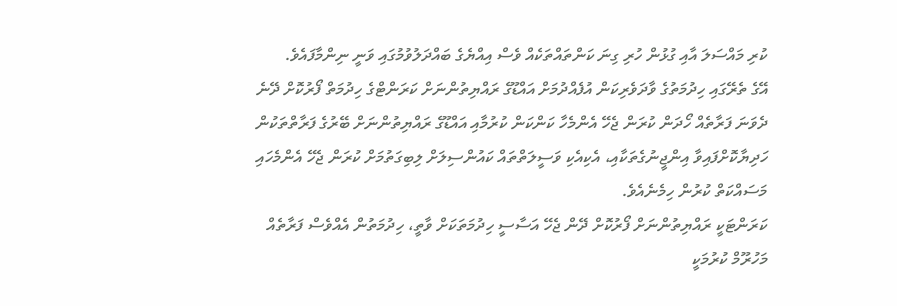ކުރި މައްސަލަ އާއި ގުޅުން ހުރި ގިނަ ކަންތައްތަކެއް ވެސް އިއްޔެގެ ބައްދަލުވުމުގައި ވަނީ ނިންމާފައެވެ.
އޭގެ ތެރޭގައި ހިދުމަތުގެ ވާދަވެރިކަން އުފެއްދުމަށް އައްޑޫގެ ރައްޔިތުންނަށް ކަރަންޓްގެ ހިދުމަތް ފޯރުކޮށް ދޭނެ ދެވަނަ ފަރާތެއް ހޯދަން ކުރަން ޖެހޭ އެންމެހާ ކަންކަން ކުރުމާއި އައްޑޫގެ ރައްޔިތުންނަށް ބޭރުގެ ފަރާތްތަކުން ހަދިޔާކޮށްފައިވާ އިންޖީނުގެތަކާއި، އެކިއެކި ވަސީލަތްތައް ކައުންސިލަށް ލިބިގަތުމަށް ކުރަން ޖެހޭ އެންމެހައި މަސައްކަތް ކުރުން ހިމެނެއެވެ.
ކަރަންޓަކީ ރައްޔިތުންނަށް ފޯރުކޮށް ދޭން ޖެހޭ އަސާސީ ހިދުމަތަކަށް ވާތީ، ހިދުމަތުން އެއްވެސް ފަރާތެއް މަހުރޫމް ކުރުމަކީ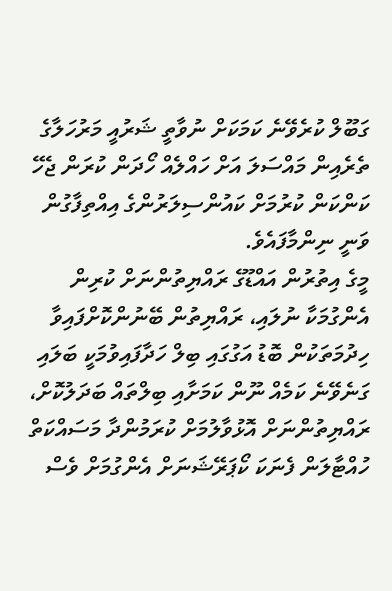ގަބޫލް ކުރެވޭނެ ކަމަކަށް ނުވާތީ ޝަރުއީ މަރުހަލާގެ ތެރެއިން މައްސަލަ އަށް ހައްލެއް ހޯދަން ކުރަން ޖެހޭ ކަންކަން ކުރުމަށް ކައުންސިލަރުންގެ އިއްތިފާގުން ވަނީ ނިންމާފައެވެ.
މީގެ އިތުރުން އައްޑޫގެ ރައްޔިތުންނަށް ކުރިން އެންގުމަކާ ނުލައި، ރައްޔިތުން ބޭނުންކޮށްފައިވާ ހިދުމަތަކުން ބޮޑު އަގުގައި ބިލް ހަދާފައިވުމަކީ ބަލައި ގަނެވޭނެ ކަމެއް ނޫން ކަމަށާއި ބިލްތައް ބަދަލުކޮށް، ރައްޔިތުންނަށް އޮޅުވާލުމަށް ކުރަމުންދާ މަސައްކަތް ހުއްޓާލަން ފެނަކަ ކޯޕަރޭޝަނަށް އެންގުމަށް ވެސް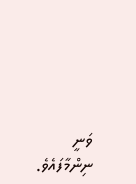ވަނީ ނިންމާފައެވެ.